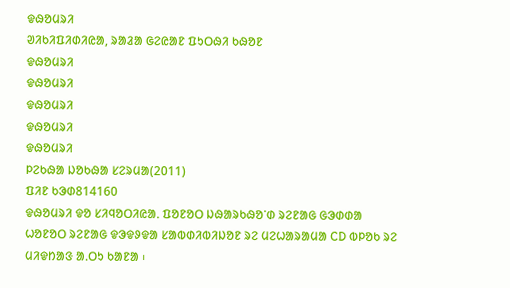ᱫᱷᱚᱢᱨᱤ
ᱣᱤᱠᱤᱯᱤᱰᱤᱭᱟ, ᱨᱟᱲᱟ ᱜᱮᱭᱟᱱ ᱯᱩᱛᱷᱤ ᱠᱷᱚᱱ
ᱫᱷᱚᱢᱨᱤ
ᱫᱷᱚᱢᱨᱤ
ᱫᱷᱚᱢᱨᱤ
ᱫᱷᱚᱢᱨᱤ
ᱫᱷᱚᱢᱨᱤ
ᱞᱮᱠᱷᱟ ᱡᱚᱠᱷᱟ ᱥᱮᱨᱢᱟ(2011)
ᱯᱤᱱ ᱠᱳᱰ814160
ᱫᱷᱚᱢᱨᱤ ᱫᱚ ᱥᱤᱧᱚᱛᱤᱭᱟᱹ ᱯᱚᱱᱚᱛ ᱡᱷᱟᱨᱠᱷᱚᱸᱰ ᱨᱮᱱᱟᱜ ᱜᱳᱰᱰᱟ ᱦᱚᱱᱚᱛ ᱨᱮᱱᱟᱜ ᱫᱳᱫᱽᱫᱟ ᱥᱟᱵᱰᱤᱵᱤᱡᱚᱱ ᱨᱮ ᱢᱮᱦᱟᱨᱟᱢᱟ CD ᱵᱞᱚᱠ ᱨᱮ ᱢᱤᱫᱴᱟᱝ ᱟᱹᱛᱩ ᱠᱟᱱᱟ ᱾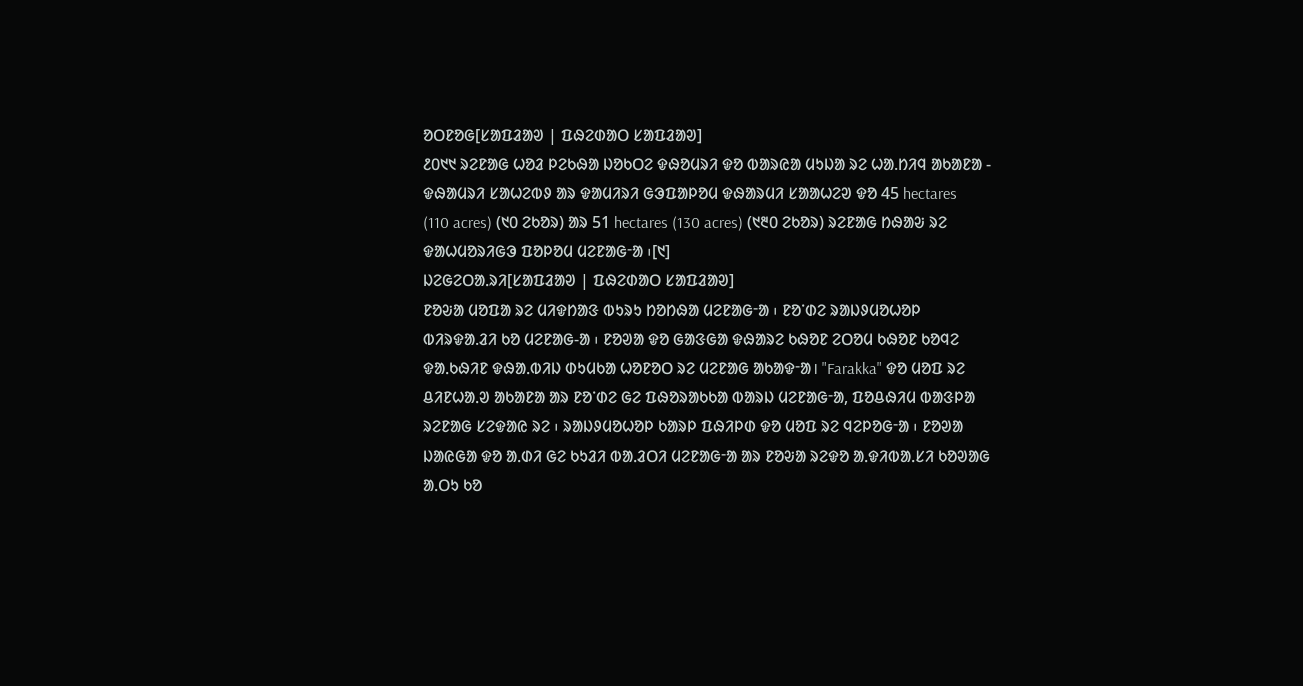ᱚᱛᱱᱚᱜ[ᱥᱟᱯᱲᱟᱣ | ᱯᱷᱮᱰᱟᱛ ᱥᱟᱯᱲᱟᱣ]
᱒᱐᱑᱑ ᱨᱮᱱᱟᱜ ᱦᱚᱲ ᱞᱮᱠᱷᱟ ᱡᱚᱠᱛᱮ ᱫᱷᱚᱢᱨᱤ ᱫᱚ ᱵᱟᱨᱭᱟ ᱢᱩᱡᱟ ᱨᱮ ᱦᱟ.ᱴᱤᱧ ᱟᱠᱟᱱᱟ - ᱫᱷᱟᱢᱨᱤ ᱥᱟᱦᱮᱵᱽ ᱟᱨ ᱫᱟᱢᱤᱨᱤ ᱜᱳᱯᱟᱞᱚᱢ ᱫᱷᱟᱨᱢᱤ ᱥᱟᱟᱦᱮᱣ ᱫᱚ 45 hectares (110 acres) (᱑᱐ ᱮᱠᱚᱨ) ᱟᱨ 51 hectares (130 acres) (᱑᱓᱐ ᱮᱠᱚᱨ) ᱨᱮᱱᱟᱜ ᱴᱷᱟᱶ ᱨᱮ ᱫᱟᱦᱢᱚᱨᱤᱜᱳ ᱯᱚᱞᱚᱢ ᱢᱮᱱᱟᱜᱼᱟ ᱾[᱑]
ᱡᱮᱜᱮᱛᱟᱹᱨᱤ[ᱥᱟᱯᱲᱟᱣ | ᱯᱷᱮᱰᱟᱛ ᱥᱟᱯᱲᱟᱣ]
ᱱᱚᱶᱟ ᱢᱚᱯᱟ ᱨᱮ ᱢᱤᱫᱴᱟᱝ ᱵᱩᱨᱩ ᱴᱚᱴᱷᱟ ᱢᱮᱱᱟᱜᱼᱟ ᱾ ᱱᱚᱸᱰᱮ ᱨᱟᱡᱽᱢᱚᱦᱚᱞ ᱵᱤᱨᱫᱟ.ᱲᱤ ᱠᱚ ᱢᱮᱱᱟᱜ-ᱟ ᱾ ᱱᱚᱣᱟ ᱫᱚ ᱜᱟᱝᱜᱟ ᱫᱷᱟᱨᱮ ᱠᱷᱚᱱ ᱮᱛᱚᱢ ᱠᱷᱚᱱ ᱠᱚᱧᱮ ᱫᱟᱹᱠᱷᱤᱱ ᱫᱷᱟᱹᱵᱤᱡ ᱰᱩᱢᱠᱟ ᱦᱚᱱᱚᱛ ᱨᱮ ᱢᱮᱱᱟᱜ ᱟᱠᱟᱫᱼᱟ। "Farakka" ᱫᱚ ᱢᱚᱯ ᱨᱮ ᱪᱤᱱᱦᱟᱹᱣ ᱟᱠᱟᱱᱟ ᱟᱨ ᱱᱚᱸᱰᱮ ᱜᱮ ᱯᱷᱚᱨᱟᱠᱠᱟ ᱵᱟᱨᱡ ᱢᱮᱱᱟᱜᱼᱟ, ᱯᱚᱪᱷᱤᱢ ᱵᱟᱝᱞᱟ ᱨᱮᱱᱟᱜ ᱥᱮᱫᱟᱭ ᱨᱮ ᱾ ᱨᱟᱡᱽᱢᱚᱦᱚᱞ ᱠᱟᱨᱞ ᱯᱷᱤᱞᱰ ᱫᱚ ᱢᱚᱯ ᱨᱮ ᱧᱮᱞᱚᱜᱼᱟ ᱾ ᱱᱚᱣᱟ ᱡᱟᱭᱜᱟ ᱫᱚ ᱟᱹᱰᱤ ᱜᱮ ᱠᱩᱲᱤ ᱵᱟᱹᱲᱛᱤ ᱢᱮᱱᱟᱜᱼᱟ ᱟᱨ ᱱᱚᱶᱟ ᱨᱮᱫᱚ ᱟᱹᱫᱤᱵᱟᱹᱥᱤ ᱠᱚᱣᱟᱜ ᱟᱹᱛᱩ ᱠᱚ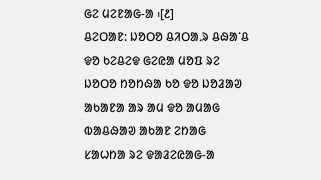ᱜᱮ ᱢᱮᱱᱟᱜ-ᱟ ᱾[᱒]
ᱪᱮᱛᱟᱱ: ᱡᱚᱛᱚ ᱪᱤᱛᱟᱹᱨ ᱪᱷᱟᱸᱪ ᱫᱚ ᱠᱮᱪᱮᱫ ᱜᱮᱭᱟ ᱢᱚᱯ ᱨᱮ ᱡᱚᱛᱚ ᱴᱚᱴᱷᱟ ᱠᱚ ᱫᱚ ᱡᱚᱲᱟᱣ ᱟᱠᱟᱱᱟ ᱟᱨ ᱟᱢ ᱫᱚ ᱟᱢᱟᱜ ᱵᱟᱪᱷᱟᱣ ᱟᱠᱟᱱ ᱮᱴᱟᱜ ᱥᱟᱦᱴᱟ ᱨᱮ ᱫᱟᱲᱮᱭᱟᱜ-ᱟ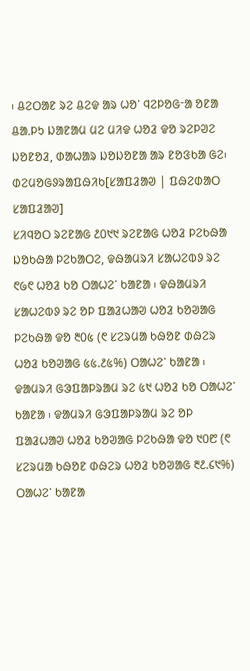᱾ ᱪᱮᱛᱟᱱ ᱨᱮ ᱪᱮᱫ ᱟᱨ ᱦᱚᱸ ᱧᱮᱞᱚᱜᱼᱟ ᱚᱱᱟ ᱪᱟᱹᱞᱩ ᱡᱟᱱᱟᱢ ᱢᱮ ᱢᱤᱫ ᱦᱚᱲ ᱫᱚ ᱨᱮᱞᱣᱮ ᱡᱚᱱᱚᱲ, ᱰᱟᱦᱟᱨ ᱡᱚᱡᱚᱱᱟ ᱟᱨ ᱱᱚᱝᱠᱟ ᱜᱮ᱾
ᱰᱮᱢᱚᱜᱽᱨᱟᱯᱷᱤᱠ[ᱥᱟᱯᱲᱟᱣ | ᱯᱷᱮᱰᱟᱛ ᱥᱟᱯᱲᱟᱣ]
ᱥᱤᱧᱚᱛ ᱨᱮᱱᱟᱜ ᱒᱐᱑᱑ ᱨᱮᱱᱟᱜ ᱦᱚᱲ ᱞᱮᱠᱷᱟ ᱡᱚᱠᱷᱟ ᱞᱮᱠᱟᱛᱮ, ᱫᱷᱟᱢᱨᱤ ᱥᱟᱦᱮᱵᱽ ᱨᱮ ᱖᱙᱖ ᱦᱚᱲ ᱠᱚ ᱛᱟᱦᱮᱸ ᱠᱟᱱᱟ ᱾ ᱫᱷᱟᱢᱨᱤ ᱥᱟᱦᱮᱵᱽ ᱨᱮ ᱚᱞ ᱯᱟᱲᱦᱟᱣ ᱦᱚᱲ ᱠᱚᱣᱟᱜ ᱞᱮᱠᱷᱟ ᱫᱚ ᱓᱐᱕ (᱖ ᱥᱮᱨᱢᱟ ᱠᱷᱚᱱ ᱰᱷᱮᱨ ᱦᱚᱲ ᱠᱚᱣᱟᱜ ᱕᱕.᱒᱕%) ᱛᱟᱦᱮᱸ ᱠᱟᱱᱟ ᱾ ᱫᱟᱢᱨᱤ ᱜᱳᱯᱟᱞᱨᱟᱢ ᱨᱮ ᱕᱑ ᱦᱚᱲ ᱠᱚ ᱛᱟᱦᱮᱸ ᱠᱟᱱᱟ ᱾ ᱫᱟᱢᱨᱤ ᱜᱳᱯᱟᱞᱨᱟᱢ ᱨᱮ ᱚᱞ ᱯᱟᱲᱦᱟᱣ ᱦᱚᱲ ᱠᱚᱣᱟᱜ ᱞᱮᱠᱷᱟ ᱫᱚ ᱑᱐᱘ (᱖ ᱥᱮᱨᱢᱟ ᱠᱷᱚᱱ ᱰᱷᱮᱨ ᱦᱚᱲ ᱠᱚᱣᱟᱜ ᱓᱒.᱔᱑%) ᱛᱟᱦᱮᱸ ᱠᱟᱱᱟ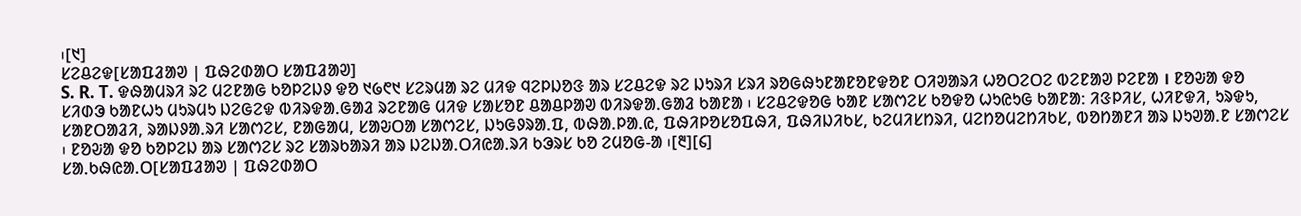᱾[᱑]
ᱥᱮᱪᱮᱫ[ᱥᱟᱯᱲᱟᱣ | ᱯᱷᱮᱰᱟᱛ ᱥᱟᱯᱲᱟᱣ]
S. R. T. ᱫᱷᱟᱢᱨᱤ ᱨᱮ ᱢᱮᱱᱟᱜ ᱠᱚᱞᱮᱡᱽ ᱫᱚ ᱑᱙᱖᱑ ᱥᱮᱨᱢᱟ ᱨᱮ ᱢᱤᱫ ᱧᱮᱞᱡᱚᱝ ᱟᱨ ᱥᱮᱪᱮᱫ ᱨᱮ ᱡᱩᱨᱤ ᱥᱨᱤ ᱨᱚᱜᱷᱩᱱᱟᱱᱚᱱᱫᱚᱱ ᱛᱤᱣᱟᱨᱤ ᱦᱚᱛᱮᱛᱮ ᱵᱮᱱᱟᱣ ᱞᱮᱱᱟ । ᱱᱚᱶᱟ ᱫᱚ ᱥᱤᱰᱳ ᱠᱟᱱᱦᱩ ᱢᱩᱨᱢᱩ ᱡᱮᱜᱮᱫ ᱵᱤᱨᱫᱟᱹᱜᱟᱲ ᱨᱮᱱᱟᱜ ᱢᱤᱫ ᱥᱟᱥᱚᱱ ᱪᱟᱪᱞᱟᱣ ᱵᱤᱨᱫᱟᱹᱜᱟᱲ ᱠᱟᱱᱟ ᱾ ᱥᱮᱪᱮᱫᱚᱜ ᱠᱟᱱ ᱥᱟᱬᱮᱥ ᱠᱚᱫᱚ ᱦᱩᱭᱩᱜ ᱠᱟᱱᱟ: ᱤᱝᱞᱤᱥ, ᱦᱤᱱᱫᱤ, ᱩᱨᱫᱩ, ᱥᱟᱱᱛᱟᱲᱤ, ᱨᱟᱡᱽᱟᱹᱨᱤ ᱥᱟᱬᱮᱥ, ᱱᱟᱜᱟᱢ, ᱥᱟᱶᱛᱟ ᱥᱟᱬᱮᱥ, ᱡᱩᱜᱽᱨᱟᱹᱯ, ᱵᱷᱟᱹᱞᱟᱹᱭ, ᱯᱷᱤᱞᱚᱥᱚᱯᱷᱤ, ᱯᱷᱤᱡᱤᱠᱥ, ᱠᱮᱢᱤᱥᱴᱨᱤ, ᱢᱮᱴᱚᱢᱮᱴᱤᱠᱥ, ᱵᱚᱴᱟᱱᱤ ᱟᱨ ᱡᱩᱣᱟᱹᱱ ᱥᱟᱬᱮᱥ ᱾ ᱱᱚᱶᱟ ᱫᱚ ᱠᱚᱞᱮᱡ ᱟᱨ ᱥᱟᱬᱮᱥ ᱨᱮ ᱥᱟᱨᱠᱟᱨᱤ ᱟᱨ ᱡᱮᱡᱟᱹᱛᱤᱭᱟᱹᱨᱤ ᱠᱳᱨᱥ ᱠᱚ ᱮᱢᱚᱜ-ᱟ ᱾[᱓][᱔]
ᱥᱟᱹᱠᱷᱭᱟᱹᱛ[ᱥᱟᱯᱲᱟᱣ | ᱯᱷᱮᱰᱟᱛ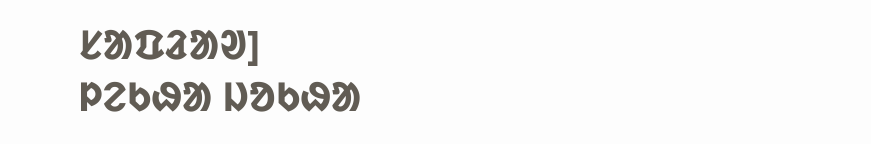ᱥᱟᱯᱲᱟᱣ]
ᱞᱮᱠᱷᱟ ᱡᱚᱠᱷᱟ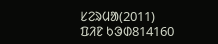ᱥᱮᱨᱢᱟ(2011)
ᱯᱤᱱ ᱠᱳᱰ814160